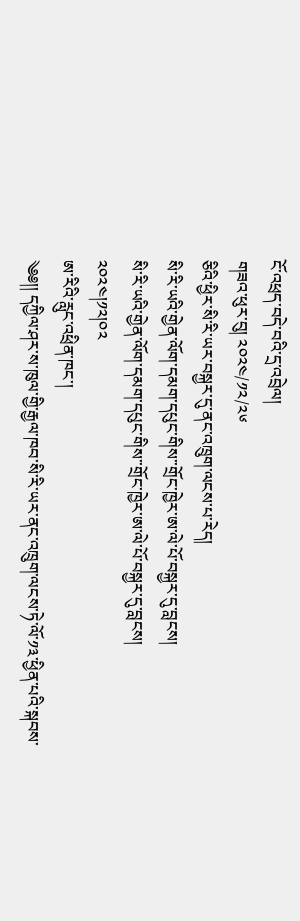ངོ་འཕྲད་བདེ་བའི་དྲ་འབྲེལ།
གཟའ་ཕུར་བུ། ༢༠༢༤/༡༢/༢༦
ཅིའི་ཕྱིར་སི་རི་ཡར་བསྐྱར་དུ་ནང་འཁྲུག་ལངས་པ་རེད།
སི་རི་ཡའི་གྱེན་ལོག་དམག་དཔུང་གིས་་གྲོང་ཁྱེར་ཨ་ལེ་པོ་བསྐྱར་དུ་བླངས།
སི་རི་ཡའི་གྱེན་ལོག་དམག་དཔུང་གིས་་གྲོང་ཁྱེར་ཨ་ལེ་པོ་བསྐྱར་དུ་བླངས།
༢༠༢༤།༡༢།༠༢
ཨ་རིའི་རླུང་འཕྲིན་ཁང་།
༄༅།། དཀྱིལ་ཤར་ས་ཁུལ་གྱི་རྒྱལ་ཁབ་སི་རི་ཡར་ནང་འཁྲུག་ལངས་ཏེ་ལོ་༡༣་ཕྱིན་པའི་སྐབས་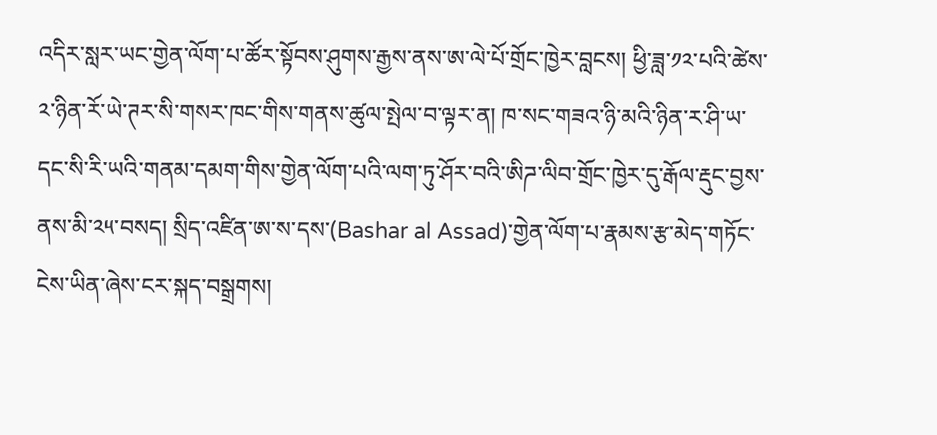འདིར་སླར་ཡང་གྱེན་ལོག་པ་ཚོར་སྟོབས་ཤུགས་རྒྱས་ནས་ཨ་ལེ་པོ་གྲོང་ཁྱེར་བླངས། ཕྱི་ཟླ་༡༢་པའི་ཚེས་༢་ཉིན་རོ་ཡེ་ཊར་སི་གསར་ཁང་གིས་གནས་ཚུལ་སྤེལ་བ་ལྟར་ན། ཁ་སང་གཟའ་ཉི་མའི་ཉིན་ར་ཤི་ཡ་དང་སི་རི་ཡའི་གནམ་དམག་གིས་གྱེན་ལོག་པའི་ལག་ཏུ་ཤོར་བའི་ཨིཌ་ལིབ་གྲོང་ཁྱེར་དུ་རྒོལ་རྡུང་བྱས་ནས་མི་༢༥་བསད། སྲིད་འཛིན་ཨ་ས་དས་(Bashar al Assad)་གྱེན་ལོག་པ་རྣམས་རྩ་མེད་གཏོང་ངེས་ཡིན་ཞེས་ངར་སྐད་བསྒྲགས།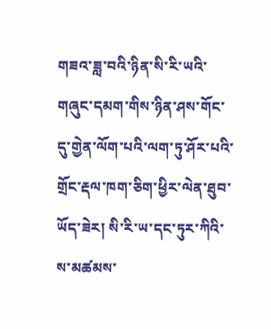གཟའ་ཟླ་བའི་ཉིན་སི་རི་ཡའི་གཞུང་དམག་གིས་ཉིན་ཤས་གོང་དུ་གྱེན་ལོག་པའི་ལག་ཏུ་ཤོར་པའི་གྲོང་རྡལ་ཁག་ཅིག་ཕྱིར་ལེན་ཐུབ་ཡོད་ཟེར། སི་རི་ཡ་དང་ཏུར་ཀིའི་ས་མཚམས་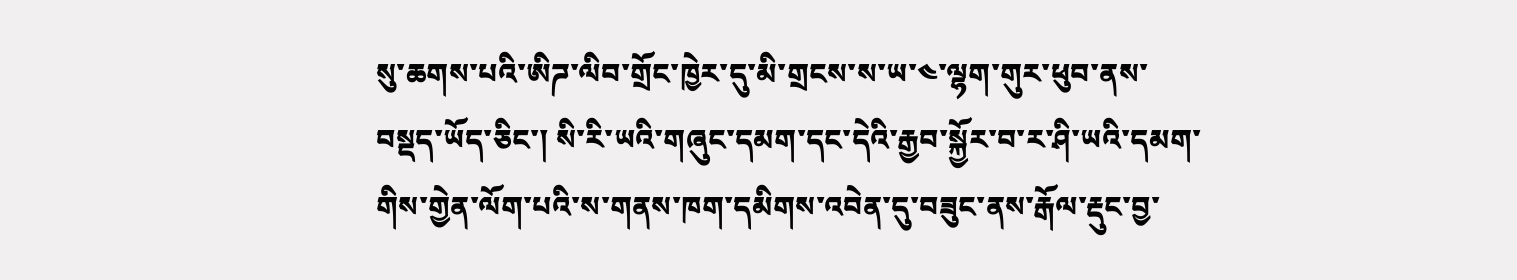སུ་ཆགས་པའི་ཨིཌ་ལིབ་གྲོང་ཁྱེར་དུ་མི་གྲངས་ས་ཡ་༤་ལྷག་གུར་ཕུབ་ནས་བསྡད་ཡོད་ཅིང་། སི་རི་ཡའི་གཞུང་དམག་དང་དེའི་རྒྱབ་སྐྱོར་བ་ར་ཤི་ཡའི་དམག་གིས་གྱེན་ལོག་པའི་ས་གནས་ཁག་དམིགས་འབེན་དུ་བཟུང་ནས་རྒོལ་རྡུང་བྱ་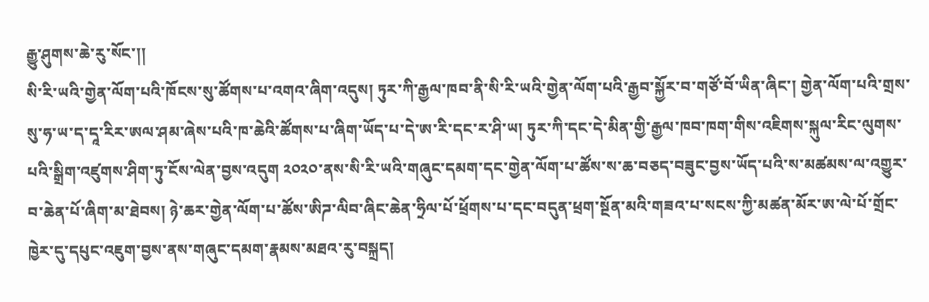རྒྱུ་ཤུགས་ཆེ་རུ་སོང་།།
སི་རི་ཡའི་གྱེན་ལོག་པའི་ཁོངས་སུ་ཚོགས་པ་འགའ་ཞིག་འདུས། ཏུར་ཀི་རྒྱལ་ཁབ་ནི་སི་རི་ཡའི་གྱེན་ལོག་པའི་རྒྱབ་སྐྱོར་བ་གཙོ་བོ་ཡིན་ཞིང་། གྱེན་ལོག་པའི་གྲས་སུ་ཧ་ཡ་ད་དཱ་རིར་ཨལ་ཤམ་ཞེས་པའི་ཁ་ཆེའི་ཚོགས་པ་ཞིག་ཡོད་པ་དེ་ཨ་རི་དང་ར་ཤི་ཡ། ཏུར་ཀི་དང་དེ་མིན་གྱི་རྒྱལ་ཁབ་ཁག་གིས་འཇིགས་སྐུལ་རིང་ལུགས་པའི་སྒྲིག་འཛུགས་ཤིག་ཏུ་ངོས་ལེན་བྱས་འདུག ༢༠༢༠་ནས་སི་རི་ཡའི་གཞུང་དམག་དང་གྱེན་ལོག་པ་ཚོས་ས་ཆ་བཅད་བཟུང་བྱས་ཡོད་པའི་ས་མཚམས་ལ་འགྱུར་བ་ཆེན་པོ་ཞིག་མ་ཐེབས། ཉེ་ཆར་གྱེན་ལོག་པ་ཚོས་ཨིཌ་ལིབ་ཞིང་ཆེན་ཧྲིལ་པོ་ཕྲོགས་པ་དང་བདུན་ཕྲག་སྔོན་མའི་གཟའ་པ་སངས་ཀྱི་མཚན་མོར་ཨ་ལེ་པོ་གྲོང་ཁྱེར་དུ་དཔུང་འཇུག་བྱས་ནས་གཞུང་དམག་རྣམས་མཐའ་རུ་བསྐྲད།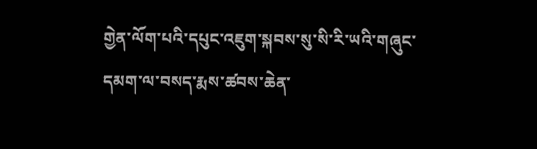གྱེན་ལོག་པའི་དཔུང་འཇུག་སྐབས་སུ་སི་རི་ཡའི་གཞུང་དམག་ལ་བསད་རྨས་ཚབས་ཆེན་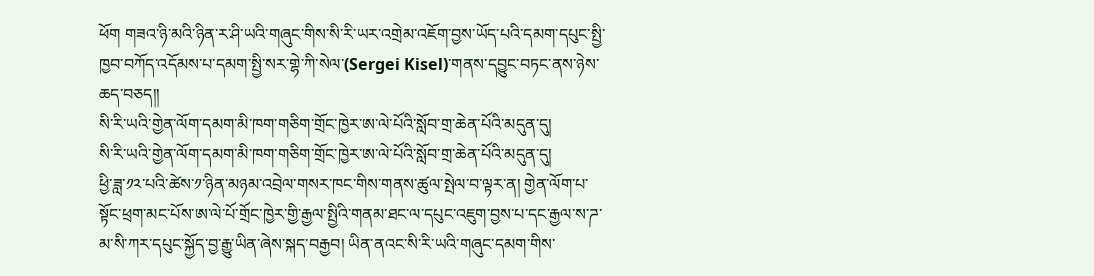ཕོག གཟའ་ཉི་མའི་ཉིན་ར་ཤི་ཡའི་གཞུང་གིས་སི་རི་ཡར་འགྲེམ་འཇོག་བྱས་ཡོད་པའི་དམག་དཔུང་སྤྱི་ཁྱབ་བཀོད་འདོམས་པ་དམག་སྤྱི་སར་གྷེ་ཀི་སེལ་(Sergei Kisel)་གནས་དབྱུང་བཏང་ནས་ཉེས་ཆད་བཅད།།
སི་རི་ཡའི་གྱེན་ལོག་དམག་མི་ཁག་གཅིག་གྲོང་ཁྱེར་ཨ་ལེ་པོའི་སློབ་གྲ་ཆེན་པོའི་མདུན་དུ།
སི་རི་ཡའི་གྱེན་ལོག་དམག་མི་ཁག་གཅིག་གྲོང་ཁྱེར་ཨ་ལེ་པོའི་སློབ་གྲ་ཆེན་པོའི་མདུན་དུ།
ཕྱི་ཟླ་༡༢་པའི་ཚེས་༡་ཉིན་མཉམ་འབྲེལ་གསར་ཁང་གིས་གནས་ཚུལ་སྤེལ་བ་ལྟར་ན། གྱེན་ལོག་པ་སྟོང་ཕྲག་མང་པོས་ཨ་ལེ་པོ་གྲོང་ཁྱེར་གྱི་རྒྱལ་སྤྱིའི་གནམ་ཐང་ལ་དཔུང་འཇུག་བྱས་པ་དང་རྒྱལ་ས་ཌ་མ་སི་ཀར་དཔུང་སྐྱོད་བྱ་རྒྱུ་ཡིན་ཞེས་སྐད་བརྒྱབ། ཡིན་ནའང་སི་རི་ཡའི་གཞུང་དམག་གིས་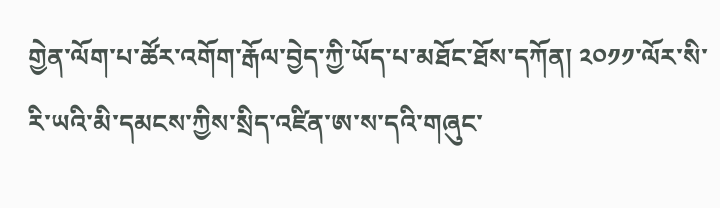གྱེན་ལོག་པ་ཚོར་འགོག་རྒོལ་བྱེད་ཀྱི་ཡོད་པ་མཐོང་ཐོས་དཀོན། ༢༠༡༡་ལོར་སི་རི་ཡའི་མི་དམངས་ཀྱིས་སྲིད་འཛིན་ཨ་ས་དའི་གཞུང་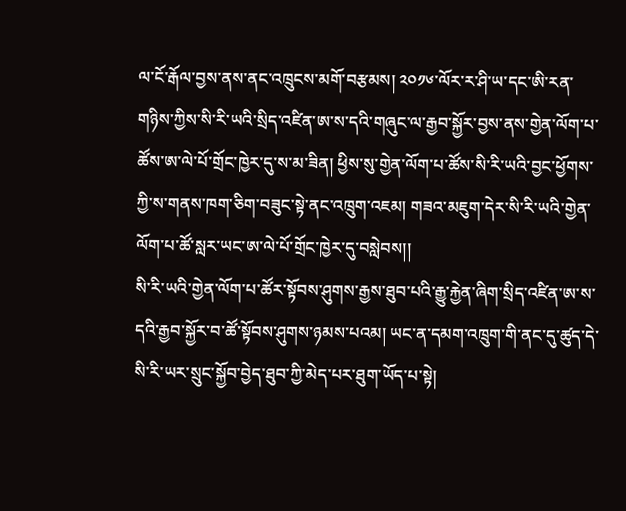ལ་ངོ་རྒོལ་བྱས་ནས་ནང་འཁྲུངས་མགོ་བརྩམས། ༢༠༡༦་ལོར་ར་ཤི་ཡ་དང་ཨི་རན་གཉིས་ཀྱིས་སི་རི་ཡའི་སྲིད་འཛིན་ཨ་ས་དའི་གཞུང་ལ་རྒྱབ་སྐྱོར་བྱས་ནས་གྱེན་ལོག་པ་ཚོས་ཨ་ལེ་པོ་གྲོང་ཁྱེར་དུ་ས་མ་ཟིན། ཕྱིས་སུ་གྱེན་ལོག་པ་ཚོས་སི་རི་ཡའི་བྱང་ཕྱོགས་ཀྱི་ས་གནས་ཁག་ཅིག་བཟུང་སྟེ་ནང་འཁྲུག་འཇམ། གཟའ་མཇུག་དེར་སི་རི་ཡའི་གྱེན་ལོག་པ་ཚོ་སླར་ཡང་ཨ་ལེ་པོ་གྲོང་ཁྱེར་དུ་བསླེབས།།
སི་རི་ཡའི་གྱེན་ལོག་པ་ཚོར་སྟོབས་ཤུགས་རྒྱས་ཐུབ་པའི་རྒྱུ་རྐྱེན་ཞིག་སྲིད་འཛིན་ཨ་ས་དའི་རྒྱབ་སྐྱོར་བ་ཚོ་སྟོབས་ཤུགས་ཉམས་པའམ། ཡང་ན་དམག་འཁྲུག་གི་ནང་དུ་ཚུད་དེ་སི་རི་ཡར་སྲུང་སྐྱོབ་བྱེད་ཐུབ་ཀྱི་མེད་པར་ཐུག་ཡོད་པ་སྟེ།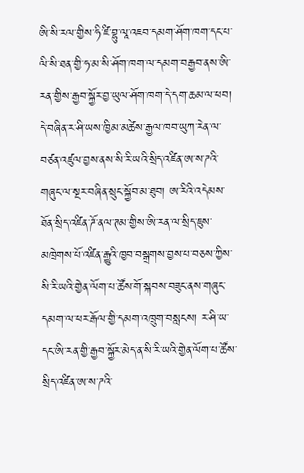ཨི་སི་རལ་གྱིས་ཧི་ཛི་བྷུ་ལཱ་འཇབ་དམག་ཤོག་ཁག་དང་པ་ལི་སི་ཐན་གྱི་ཧ་མ་སི་ཤོག་ཁག་ལ་དམག་བརྒྱབ་ནས་ཨི་རན་གྱིས་རྒྱབ་སྐྱོར་བྱ་ཡུལ་ཤོག་ཁག་དེ་དག་ཆམ་ལ་ཕབ། དེ་བཞིན་ར་ཤི་ཡས་ཁྱིམ་མཚེས་རྒྱལ་ཁབ་ཡུཀ་རེན་ལ་བཙན་འཛུལ་བྱས་ནས་སི་རི་ཡའི་སྲིད་འཛིན་ཨ་ས་ཌའི་གཞུང་ལ་སྔར་བཞིན་སྲུང་སྐྱོབ་མ་ཐུབ། ཨ་རིའི་འདེམས་ཐོན་སྲིད་འཛིན་ཌོ་ནལ་ཊམ་གྱིས་ཨི་རན་ལ་སྲིད་ཇུས་མཁྲེགས་པོ་འཛིན་རྒྱུའི་ཁྱབ་བསྒྲགས་བྱས་པ་བཅས་ཀྱིས་སི་རི་ཡའི་གྱེན་ལོག་པ་ཚོས་གོ་སྐབས་བཟུང་ནས་གཞུང་དམག་ལ་ཕར་རྒོལ་གྱི་དམག་འཁྲུག་བསླངས། ར་ཤི་ཡ་དང་ཨི་རན་གྱི་རྒྱབ་སྐྱོར་མེད་ན་སི་རི་ཡའི་གྱེན་ལོག་པ་ཚོས་སྲིད་འཛིན་ཨ་ས་ཌའི་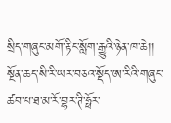སྲིད་གཞུང་མགོ་རྟིང་སློག་རྒྱུའི་ཉེན་ཁ་ཆེ།།
སྔོན་ཆད་སི་རི་ཡར་བཅའ་སྡོད་ཨ་རིའི་གཞུང་ཚབ་པ་ཐ་མ་རོ་བྷར་ཊི་ཧྥོར་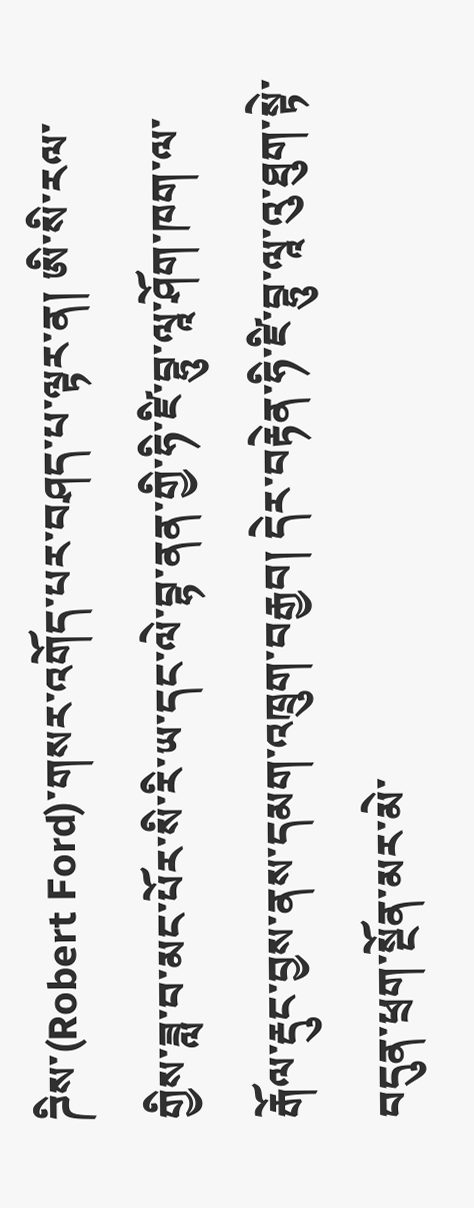ཌིས་(Robert Ford)་གསར་འགོད་པར་བཤད་པ་ལྟར་ན། ཨི་སི་རལ་གྱིས་ཟླ་བ་མང་པོར་སི་རི་ཡ་དང་ལེ་བྷ་ནན་གྱི་ཧི་ཛི་བྷུ་ལཱ་ཤོག་ཁག་ལ་རྒོལ་རྡུང་བྱས་ནས་དམག་འཁྲུག་བརྒྱབ། དེར་བརྟེན་ཧི་ཛི་བྷུ་ལཱ་འུ་ཐུག་སྟེ་བདུན་ཕྲག་སྔོན་མར་མེ་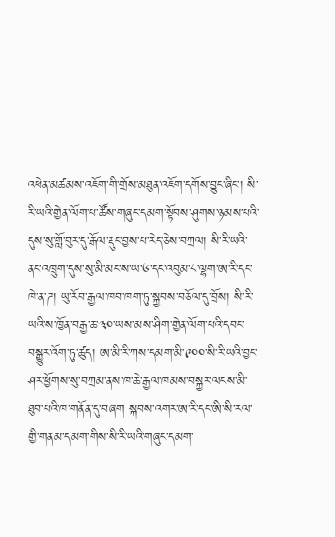འཕེན་མཚམས་འཇོག་གི་གྲོས་མཐུན་འཇོག་དགོས་བྱུང་ཞིང་། སི་རི་ཡའི་གྱེན་ལོག་པ་ཚོས་གཞུང་དམག་སྟོབས་ཤུགས་ཉམས་པའི་དུས་སུ་གློ་བུར་དུ་རྒོལ་རྡུང་བྱས་པ་རེད་ཅེས་བཀྲལ། སི་རི་ཡའི་ནང་འཁྲུག་དུས་སུ་མི་མང་ས་ཡ་༦་དང་འབུམ་༨་ལྷག་ཨ་རི་དང་ཁེ་ན་ཌ། ཡུ་རོབ་རྒྱལ་ཁབ་ཁག་ཏུ་སྐྱབས་བཅོལ་དུ་བྲོས། སི་རི་ཡའི་ས་ཁྱོན་བརྒྱ་ཆ་༣༠་ཡས་མས་ཤིག་གྱེན་ལོག་པའི་དབང་བསྒྱུར་འོག་ཏུ་ཚུད། ཨ་མི་རི་ཀས་དམག་མི་༩༠༠་སི་རི་ཡའི་བྱང་ཤར་ཕྱོགས་སུ་བཀྲམ་ནས་ཁ་ཆེ་རྒྱལ་ཁམས་བསྐྱར་ལངས་མི་ཐུབ་པའི་ཁ་གནོན་དུ་བཞག སྐབས་འགར་ཨ་རི་དང་ཨི་སི་རལ་གྱི་གནམ་དམག་གིས་སི་རི་ཡའི་གཞུང་དམག་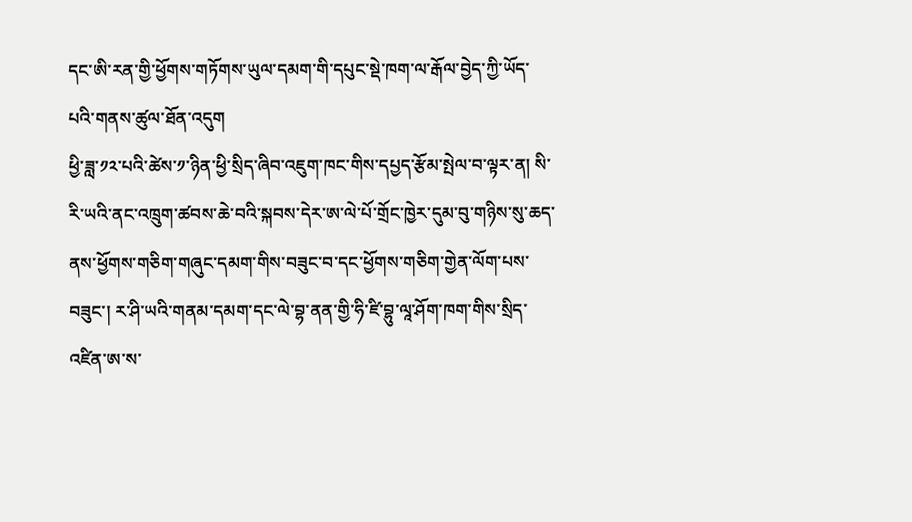དང་ཨི་རན་གྱི་ཕྱོགས་གཏོགས་ཡུལ་དམག་གི་དཔུང་སྡེ་ཁག་ལ་རྒོལ་བྱེད་ཀྱི་ཡོད་པའི་གནས་ཚུལ་ཐོན་འདུག
ཕྱི་ཟླ་༡༢་པའི་ཚེས་༡་ཉིན་ཕྱི་སྲིད་ཞིབ་འཇུག་ཁང་གིས་དཔྱད་རྩོམ་སྤེལ་བ་ལྟར་ན། སི་རི་ཡའི་ནང་འཁྲུག་ཚབས་ཆེ་བའི་སྐབས་དེར་ཨ་ལེ་པོ་གྲོང་ཁྱེར་དུམ་བུ་གཉིས་སུ་ཆད་ནས་ཕྱོགས་གཅིག་གཞུང་དམག་གིས་བཟུང་བ་དང་ཕྱོགས་གཅིག་གྱེན་ལོག་པས་བཟུང་། ར་ཤི་ཡའི་གནམ་དམག་དང་ལེ་བྷ་ནན་གྱི་ཧི་ཛི་བྷུ་ལཱ་ཤོག་ཁག་གིས་སྲིད་འཛིན་ཨ་ས་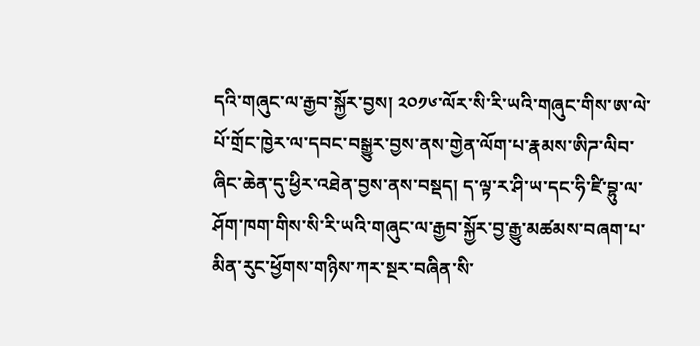དའི་གཞུང་ལ་རྒྱབ་སྐྱོར་བྱས། ༢༠༡༦་ལོར་སི་རི་ཡའི་གཞུང་གིས་ཨ་ལེ་པོ་གྲོང་ཁྱེར་ལ་དབང་བསྒྱུར་བྱས་ནས་གྱེན་ལོག་པ་རྣམས་ཨིཌ་ལིབ་ཞིང་ཆེན་དུ་ཕྱིར་འཐེན་བྱས་ནས་བསྡད། ད་ལྟ་ར་ཤི་ཡ་དང་ཧི་ཛི་བྷུ་ལ་ཤོག་ཁག་གིས་སི་རི་ཡའི་གཞུང་ལ་རྒྱབ་སྐྱོར་བྱ་རྒྱུ་མཚམས་བཞག་པ་མིན་རུང་ཕྱོགས་གཉིས་ཀར་སྔར་བཞིན་སི་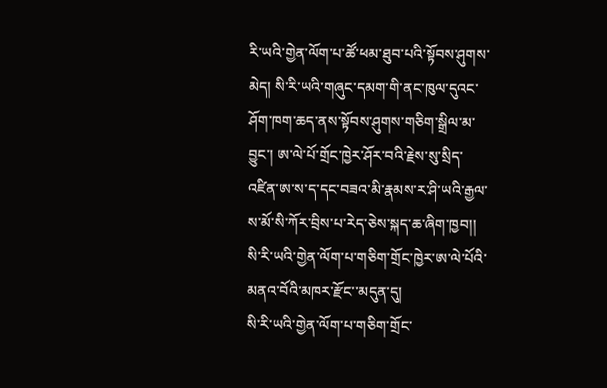རི་ཡའི་གྱེན་ལོག་པ་ཚོ་ཕམ་ཐུབ་པའི་སྟོབས་ཤུགས་མེད། སི་རི་ཡའི་གཞུང་དམག་གི་ནང་ཁུལ་དུའང་ཤོག་ཁག་ཆད་ནས་སྟོབས་ཤུགས་གཅིག་སྒྲིལ་མ་བྱུང་། ཨ་ལེ་པོ་གྲོང་ཁྱེར་ཤོར་བའི་རྗེས་སུ་སྲིད་འཛིན་ཨ་ས་ད་དང་བཟའ་མི་རྣམས་ར་ཤི་ཡའི་རྒྱལ་ས་མོ་སི་ཀོར་བྲིས་པ་རེད་ཅེས་སྐད་ཆ་ཞིག་ཁྱབ།།
སི་རི་ཡའི་གྱེན་ལོག་པ་གཅིག་གྲོང་ཁྱེར་ཨ་ལེ་པོའི་མནའ་བོའི་མཁར་རྫོང་་མདུན་དུ།
སི་རི་ཡའི་གྱེན་ལོག་པ་གཅིག་གྲོང་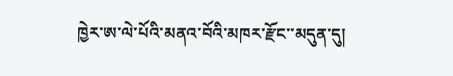ཁྱེར་ཨ་ལེ་པོའི་མནའ་བོའི་མཁར་རྫོང་་མདུན་དུ།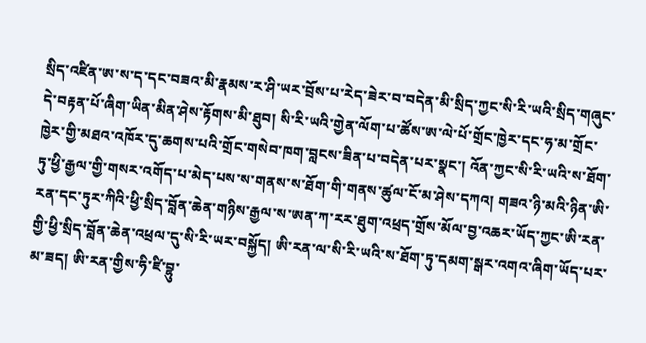སྲིད་འཛིན་ཨ་ས་ད་དང་བཟའ་མི་རྣམས་ར་ཤི་ཡར་བྲོས་པ་རེད་ཟེར་བ་བདེན་མི་སྲིད་ཀྱང་སི་རི་ཡའི་སྲིད་གཞུང་དེ་བརྟན་པོ་ཞིག་ཡིན་མིན་ཤེས་རྟོགས་མི་ཐུབ། སི་རི་ཡའི་གྱེན་ལོག་པ་ཚོས་ཨ་ལེ་པོ་གྲོང་ཁྱེར་དང་ཧ་མ་གྲོང་ཁྱེར་གྱི་མཐའ་འཁོར་དུ་ཆགས་པའི་གྲོང་གསེབ་ཁག་བླངས་ཟིན་པ་བདེན་པར་སྣང་། འོན་ཀྱང་སི་རི་ཡའི་ས་ཐོག་ཏུ་ཕྱི་རྒྱལ་གྱི་གསར་འགོད་པ་མེད་པས་ས་གནས་ས་ཐོག་གི་གནས་ཚུལ་ངོ་མ་ཤེས་དཀའ། གཟའ་ཉི་མའི་ཉིན་ཨི་རན་དང་ཏུར་ཀིའི་ཕྱི་སྲིད་བློན་ཆེན་གཉིས་རྒྱལ་ས་ཨན་ཀ་རར་ཐུག་འཕྲད་གྲོས་མོལ་བྱ་འཆར་ཡོད་ཀྱང་ཨི་རན་གྱི་ཕྱི་སྲིད་བློན་ཆེན་འཕྲལ་དུ་སི་རི་ཡར་བསྐྱོད། ཨི་རན་ལ་སི་རི་ཡའི་ས་ཐོག་ཏུ་དམག་སྒར་འགའ་ཞིག་ཡོད་པར་མ་ཟད། ཨི་རན་གྱིས་ཧི་ཛི་བྷུ་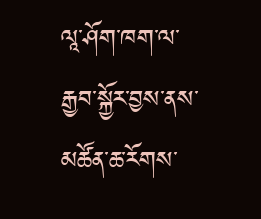ལཱ་ཤོག་ཁག་ལ་རྒྱབ་སྐྱོར་བྱས་ནས་མཚོན་ཆ་རོགས་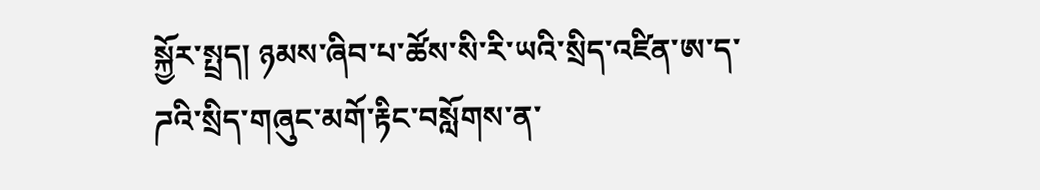སྐྱོར་སྤྲད། ཉམས་ཞིབ་པ་ཚོས་སི་རི་ཡའི་སྲིད་འཛིན་ཨ་ད་ཌའི་སྲིད་གཞུང་མགོ་རྟིང་བསློགས་ན་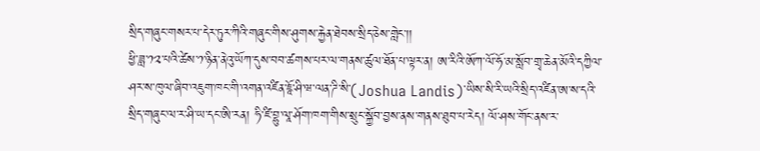སྲིད་གཞུང་གསར་པ་དེར་ཏུར་ཀིའི་གཞུང་གིས་ཤུགས་རྐྱེན་ཐེབས་སྲིད་ཅེས་གླེང་།།
ཕྱི་ཟླ་༡༢་པའི་ཚེས་༡་ཉིན་ནེའུ་ཡོཀ་དུས་བབ་ཚགས་པར་ལ་གནས་ཚུལ་ཐོན་པ་ལྟར་ན། ཨ་རིའི་ཨོཀ་ལོ་ཧོ་མ་སློབ་གྲྭ་ཆེན་མོའི་དཀྱིལ་ཤར་ས་ཁུལ་ཞིབ་འཇུག་ཁང་གི་འགན་འཛིན་ཇཱོ་ཤི་ཝ་ལན་ཌི་སི་(Joshua Landis)་ཡིས་སི་རི་ཡའི་སྲིད་འཛིན་ཨ་ས་དའི་སྲིད་གཞུང་ལ་ར་ཤི་ཡ་དང་ཨི་རན། ཧི་ཛི་བྷུ་ལཱ་ཤོག་ཁག་གིས་སྲུང་སྐྱོབ་བྱས་ནས་གནས་ཐུབ་པ་རེད། ལོ་ཤས་གོང་ནས་ར་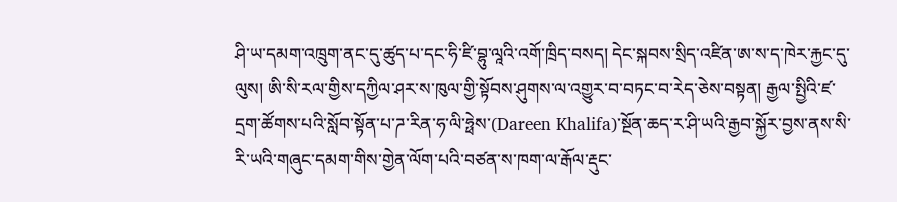ཤི་ཡ་དམག་འཁྲུག་ནང་དུ་ཚུད་པ་དང་ཧི་ཛི་བྷུ་ལཱའི་འགོ་ཁྲིད་བསད། དེང་སྐབས་སྲིད་འཛིན་ཨ་ས་ད་ཁེར་རྐྱང་དུ་ལུས། ཨི་སི་རལ་གྱིས་དཀྱིལ་ཤར་ས་ཁུལ་གྱི་སྟོབས་ཤུགས་ལ་འགྱུར་བ་བཏང་བ་རེད་ཅེས་བསྟན། རྒྱལ་སྤྱིའི་ཛ་དྲག་ཚོགས་པའི་སློབ་སྟོན་པ་ཌ་རིན་ཧ་ལི་ཧྥེས་(Dareen Khalifa)་སྔོན་ཆད་ར་ཤི་ཡའི་རྒྱབ་སྐྱོར་བྱས་ནས་སི་རི་ཡའི་གཞུང་དམག་གིས་གྱེན་ལོག་པའི་བཙན་ས་ཁག་ལ་རྒོལ་རྡུང་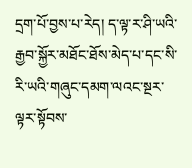དྲག་པོ་བྱས་པ་རེད། ད་ལྟ་ར་ཤི་ཡའི་རྒྱབ་སྐྱོར་མཐོང་ཐོས་མེད་པ་དང་སི་རི་ཡའི་གཞུང་དམག་ལའང་སྔར་ལྟར་སྟོབས་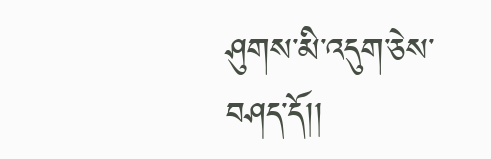ཤུགས་མི་འདུག་ཅེས་བཤད་དོ།།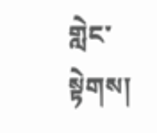གླེང་སྟེགས།